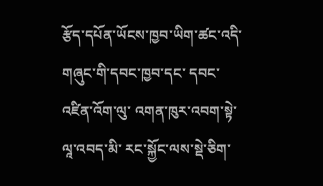རྩོད་དཔོན་ཡོངས་ཁྱབ་ཡིག་ཚང་འདི་ གཞུང་གི་དབང་ཁྱབ་དང་ དབང་འཛིན་འོག་ལུ་ འགན་ཁུར་འབག་སྟེ་ ལཱ་འབད་མི་ རང་སྐྱོང་ལས་སྡེ་ཅིག་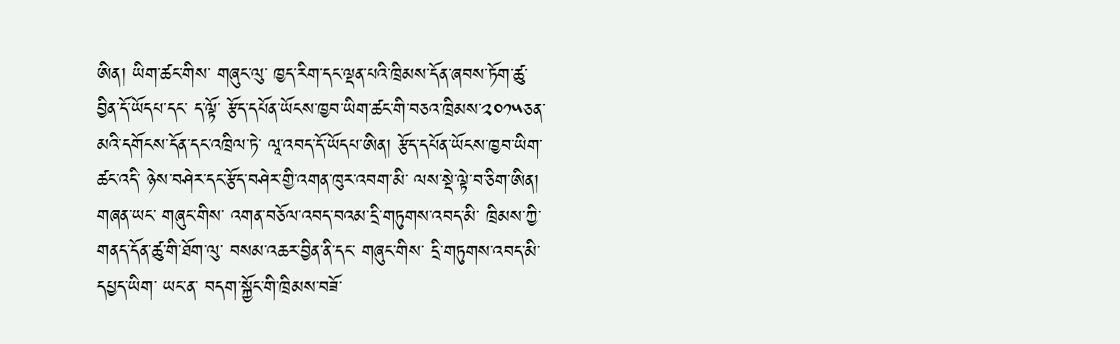ཨིན། ཡིག་ཚང་གིས་ གཞུང་ལུ་ ཁྱད་རིག་དང་ལྡན་པའི་ཁྲིམས་དོན་ཞབས་ཏོག་ཚུ་ བྱིན་དོ་ཡོདཔ་དང་ ད་ལྟོ་ རྩོད་དཔོན་ཡོངས་ཁྱབ་ཡིག་ཚང་གི་བཅའ་ཁྲིམས་༢༠༡༥ཅན་མའི་དགོངས་དོན་དང་འཁྲིལ་ཏེ་ ལཱ་འབད་དོ་ཡོདཔ་ཨིན། རྩོད་དཔོན་ཡོངས་ཁྱབ་ཡིག་ཚང་འདི་ ཉེས་བཤེར་དང་རྩོད་བཤེར་གྱི་འགན་ཁུར་འབག་མི་ ལས་སྡེ་ལྟེ་བ་ཅིག་ཨིན། གཞན་ཡང་ གཞུང་གིས་ འགན་བཅོལ་འབད་བའམ་དྲི་གཏུགས་འབད་མི་ ཁྲིམས་ཀྱི་གནད་དོན་ཚུ་གི་ཐོག་ལུ་ བསམ་འཆར་བྱིན་ནི་དང་ གཞུང་གིས་ དྲི་གཏུགས་འབད་མི་ དཔྱད་ཡིག་ ཡང་ན་ བདག་སྐྱོང་གི་ཁྲིམས་བཟོ་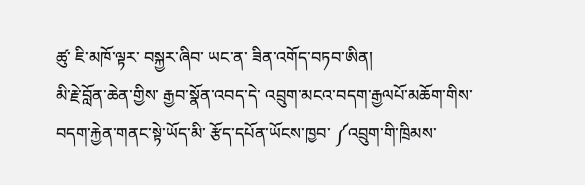ཚུ་ ཇི་མཁོ་ལྟར་ བསྐྱར་ཞིབ་ ཡང་ན་ ཟིན་འགོད་བཏབ་ཨིན།
མི་རྗེ་བློན་ཆེན་གྱིས་ རྒྱབ་སྣོན་འབད་དེ་ འབྲུག་མངའ་བདག་རྒྱལཔོ་མཆོག་གིས་ བདག་རྐྱེན་གནང་སྟེ་ཡོད་མི་ རྩོད་དཔོན་ཡོངས་ཁྱབ་ ༼འབྲུག་གི་ཁྲིམས་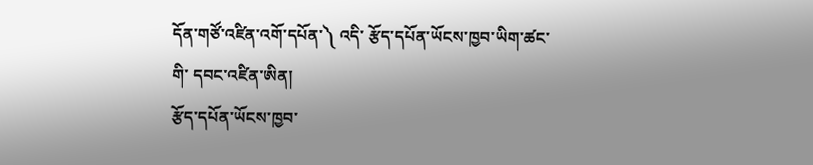དོན་གཙོ་འཛིན་འགོ་དཔོན་༽ འདི་ རྩོད་དཔོན་ཡོངས་ཁྱབ་ཡིག་ཚང་གི་ དབང་འཛིན་ཨིན།
རྩོད་དཔོན་ཡོངས་ཁྱབ་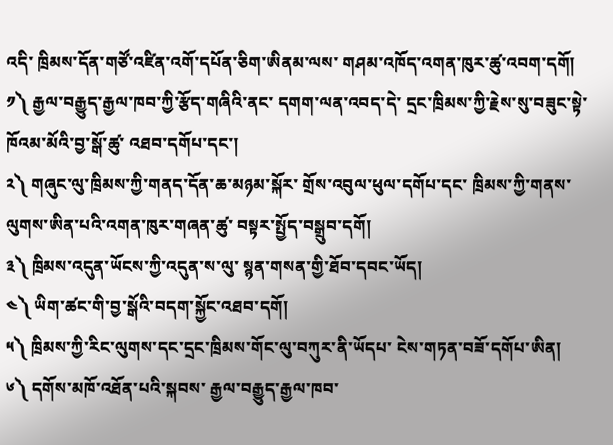འདི་ ཁྲིམས་དོན་གཙོ་འཛིན་འགོ་དཔོན་ཅིག་ཨིནམ་ལས་ གཤམ་འཁོད་འགན་ཁུར་ཚུ་འབག་དགོ།
༡༽ རྒྱལ་བརྒྱུད་རྒྱལ་ཁབ་ཀྱི་རྩོད་གཞིའི་ནང་ དགག་ལན་འབད་དེ་ དྲང་ཁྲིམས་ཀྱི་རྗེས་སུ་བཟུང་སྟེ་ ཁོའམ་མོའི་བྱ་སྒོ་ཚུ་ འཐབ་དགོཔ་དང་།
༢༽ གཞུང་ལུ་ཁྲིམས་ཀྱི་གནད་དོན་ཆ་མཉམ་སྐོར་ གྲོས་འབུལ་ཕུལ་དགོཔ་དང་ ཁྲིམས་ཀྱི་གནས་ལུགས་ཨིན་པའི་འགན་ཁུར་གཞན་ཚུ་ བསྟར་སྤྱོད་བསྒྲུབ་དགོ།
༣༽ ཁྲིམས་འདུན་ཡོངས་ཀྱི་འདུན་ས་ལུ་ སྙན་གསན་གྱི་ཐོབ་དབང་ཡོད།
༤༽ ཡིག་ཚང་གི་བྱ་སྒོའི་བདག་སྐྱོང་འཐབ་དགོ།
༥༽ ཁྲིམས་ཀྱི་རིང་ལུགས་དང་དྲང་ཁྲིམས་གོང་ལུ་བཀུར་ནི་ཡོདཔ་ ངེས་གཏན་བཟོ་དགོཔ་ཨིན།
༦༽ དགོས་མཁོ་འཐོན་པའི་སྐབས་ རྒྱལ་བརྒྱུད་རྒྱལ་ཁབ་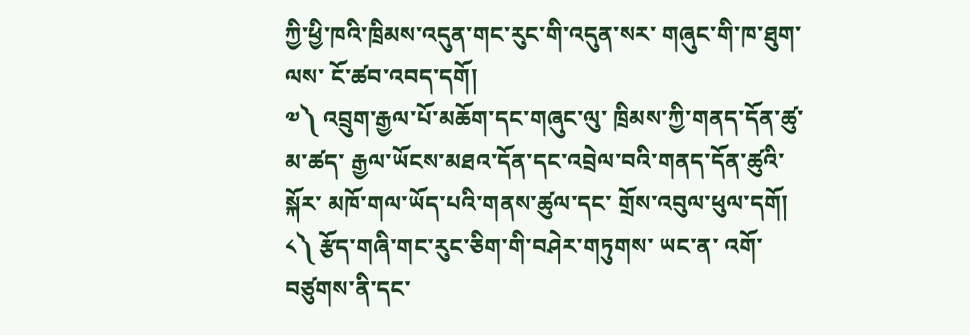ཀྱི་ཕྱི་ཁའི་ཁྲིམས་འདུན་གང་རུང་གི་འདུན་སར་ གཞུང་གི་ཁ་ཐུག་ལས་ ངོ་ཚབ་འབད་དགོ།
༧༽ འབྲུག་རྒྱལ་པོ་མཆོག་དང་གཞུང་ལུ་ ཁྲིམས་ཀྱི་གནད་དོན་ཚུ་མ་ཚད་ རྒྱལ་ཡོངས་མཐའ་དོན་དང་འབྲེལ་བའི་གནད་དོན་ཚུའི་སྐོར་ མཁོ་གལ་ཡོད་པའི་གནས་ཚུལ་དང་ གྲོས་འབུལ་ཕུལ་དགོ།
༨༽ རྩོད་གཞི་གང་རུང་ཅིག་གི་བཤེར་གཏུགས་ ཡང་ན་ འགོ་བཙུགས་ནི་དང་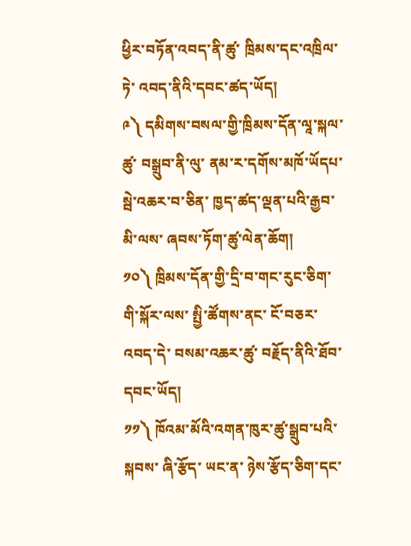ཕྱིར་བཏོན་འབད་ནི་ཚུ་ ཁྲིམས་དང་འཁྲིལ་ཏེ་ འབད་ནིའི་དབང་ཚད་ཡོད།
༩༽ དམིགས་བསལ་གྱི་ཁྲིམས་དོན་ལཱ་སྐལ་ཚུ་ བསྒྲུབ་ནི་ལུ་ ནམ་ར་དགོས་མཁོ་ཡོདཔ་སྦེ་འཆར་བ་ཅིན་ ཁྱད་ཚད་ལྡན་པའི་རྒྱབ་མི་ལས་ ཞབས་ཏོག་ཚུ་ལེན་ཆོག།
༡༠༽ ཁྲིམས་དོན་གྱི་དྲི་བ་གང་རུང་ཅིག་གི་སྐོར་ལས་ སྤྱི་ཚོགས་ནང་ ངོ་བཅར་འབད་དེ་ བསམ་འཆར་ཚུ་ བརྗོད་ནིའི་ཐོབ་དབང་ཡོད།
༡༡༽ ཁོའམ་མོའི་འགན་ཁུར་ཚུ་སྒྲུབ་པའི་སྐབས་ ཞི་རྩོད་ ཡང་ན་ ཉེས་རྩོད་ཅིག་དང་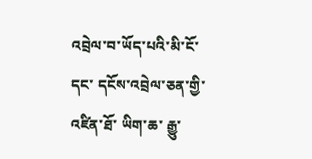འབྲེལ་བ་ཡོད་པའི་མི་ངོ་དང་ དངོས་འབྲེལ་ཅན་གྱི་འཛིན་ཐོ་ ཡིག་ཆ་ རྒྱུ་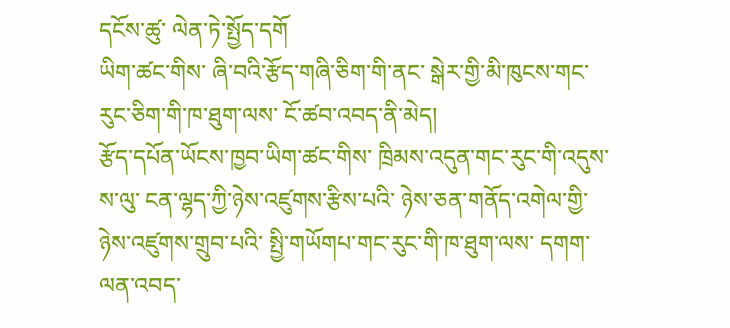དངོས་ཚུ་ ལེན་ཏེ་སྤྱོད་དགོ
ཡིག་ཚང་གིས་ ཞི་བའི་རྩོད་གཞི་ཅིག་གི་ནང་ སྒེར་གྱི་མི་ཁུངས་གང་རུང་ཅིག་གི་ཁ་ཐུག་ལས་ ངོ་ཚབ་འབད་ནི་མེད།
རྩོད་དཔོན་ཡོངས་ཁྱབ་ཡིག་ཚང་གིས་ ཁྲིམས་འདུན་གང་རུང་གི་འདུས་ས་ལུ་ ངན་ལྷད་ཀྱི་ཉེས་འཛུགས་རྩིས་པའི་ ཉེས་ཅན་གནོད་འགེལ་གྱི་ཉེས་འཛུགས་གྲུབ་པའི་ སྤྱི་གཡོགཔ་གང་རུང་གི་ཁ་ཐུག་ལས་ དགག་ལན་འབད་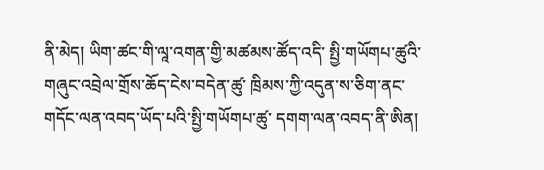ནི་མེད། ཡིག་ཚང་གི་ལཱ་འགན་གྱི་མཚམས་ཚོད་འདི་ སྤྱི་གཡོགཔ་ཚུའི་གཞུང་འབྲེལ་གྲོས་ཆོད་ངེས་བདེན་ཚུ་ ཁྲིམས་ཀྱི་འདུན་ས་ཅིག་ནང་ གདོང་ལན་འབད་ཡོད་པའི་སྤྱི་གཡོགཔ་ཚུ་ དགག་ལན་འབད་ནི་ཨིན།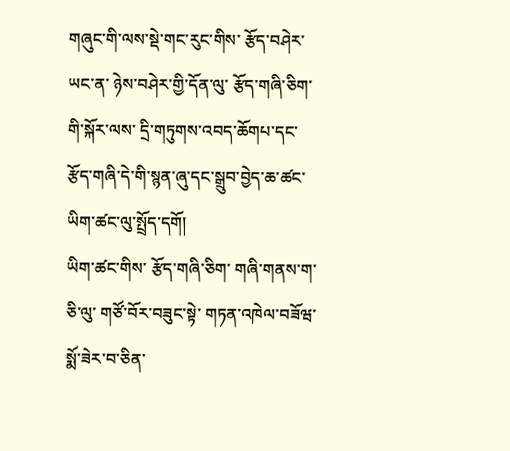གཞུང་གི་ལས་སྡེ་གང་རུང་གིས་ རྩོད་བཤེར་ ཡང་ན་ ཉེས་བཤེར་གྱི་དོན་ལུ་ རྩོད་གཞི་ཅིག་གི་སྐོར་ལས་ དྲི་གཏུགས་འབད་ཆོགཔ་དང་ རྩོད་གཞི་དེ་གི་སྙན་ཞུ་དང་སྒྲུབ་བྱེད་ཆ་ཚང་ ཡིག་ཚང་ལུ་སྤྲོད་དགོ།
ཡིག་ཚང་གིས་ རྩོད་གཞི་ཅིག་ གཞི་གནས་ག་ཅི་ལུ་ གཙོ་བོར་བཟུང་སྟེ་ གཏན་འཁེལ་བཟོཝ་སྨོ་ཟེར་བ་ཅིན་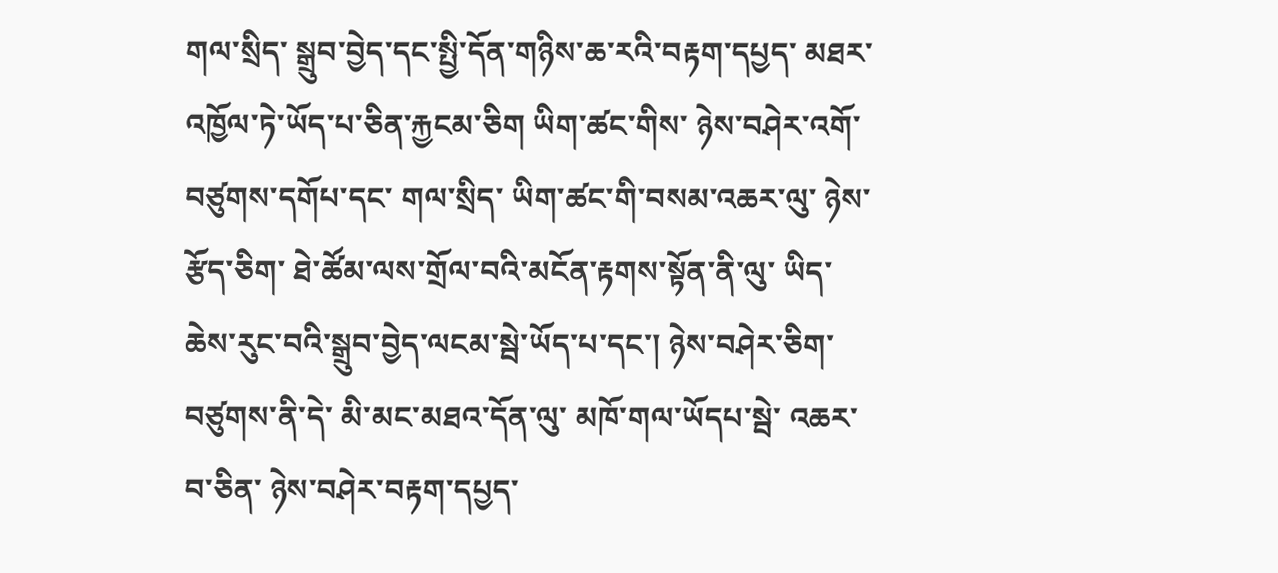གལ་སྲིད་ སྒྲུབ་བྱེད་དང་སྤྱི་དོན་གཉིས་ཆ་རའི་བརྟག་དཔྱད་ མཐར་འཁྱོལ་ཏེ་ཡོད་པ་ཅིན་རྐྱངམ་ཅིག ཡིག་ཚང་གིས་ ཉེས་བཤེར་འགོ་བཙུགས་དགོཔ་དང་ གལ་སྲིད་ ཡིག་ཚང་གི་བསམ་འཆར་ལུ་ ཉེས་རྩོད་ཅིག་ ཐེ་ཚོམ་ལས་གྲོལ་བའི་མངོན་རྟགས་སྟོན་ནི་ལུ་ ཡིད་ཆེས་རུང་བའི་སྒྲུབ་བྱེད་ལངམ་སྦེ་ཡོད་པ་དང་། ཉེས་བཤེར་ཅིག་བཙུགས་ནི་དེ་ མི་མང་མཐའ་དོན་ལུ་ མཁོ་གལ་ཡོདཔ་སྦེ་ འཆར་བ་ཅིན་ ཉེས་བཤེར་བརྟག་དཔྱད་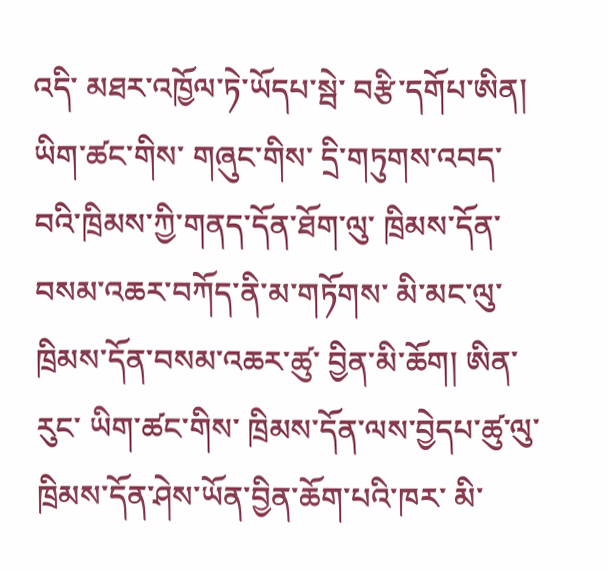འདི་ མཐར་འཁྱོལ་ཏེ་ཡོདཔ་སྦེ་ བརྩི་དགོཔ་ཨིན།
ཡིག་ཚང་གིས་ གཞུང་གིས་ དྲི་གཏུགས་འབད་བའི་ཁྲིམས་ཀྱི་གནད་དོན་ཐོག་ལུ་ ཁྲིམས་དོན་བསམ་འཆར་བཀོད་ནི་མ་གཏོགས་ མི་མང་ལུ་ ཁྲིམས་དོན་བསམ་འཆར་ཚུ་ བྱིན་མི་ཆོག། ཨིན་རུང་ ཡིག་ཚང་གིས་ ཁྲིམས་དོན་ལས་བྱེདཔ་ཚུ་ལུ་ ཁྲིམས་དོན་ཤེས་ཡོན་བྱིན་ཆོག་པའི་ཁར་ མི་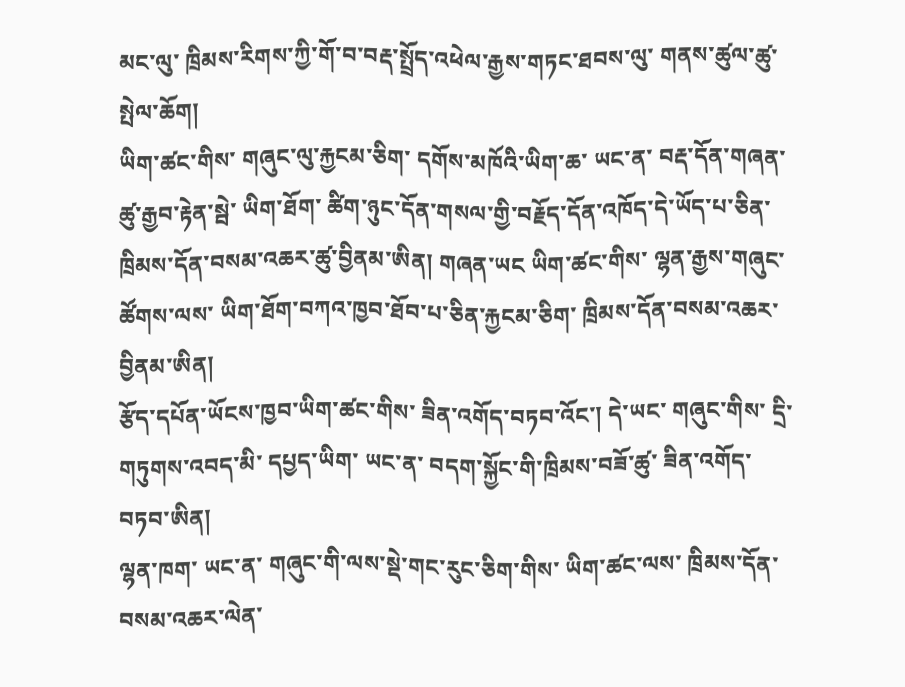མང་ལུ་ ཁྲིམས་རིགས་ཀྱི་གོ་བ་བརྡ་སྤྲོད་འཕེལ་རྒྱས་གཏང་ཐབས་ལུ་ གནས་ཚུལ་ཚུ་སྤེལ་ཆོག།
ཡིག་ཚང་གིས་ གཞུང་ལུ་རྐྱངམ་ཅིག་ དགོས་མཁོའི་ཡིག་ཆ་ ཡང་ན་ བརྡ་དོན་གཞན་ཚུ་རྒྱབ་རྟེན་སྦེ་ ཡིག་ཐོག་ ཚིག་ཉུང་དོན་གསལ་གྱི་བརྗོད་དོན་འཁོད་དེ་ཡོད་པ་ཅིན་ ཁྲིམས་དོན་བསམ་འཆར་ཚུ་བྱིནམ་ཨིན། གཞན་ཡང ཡིག་ཚང་གིས་ ལྷན་རྒྱས་གཞུང་ཚོགས་ལས་ ཡིག་ཐོག་བཀའ་ཁྱབ་ཐོབ་པ་ཅིན་རྐྱངམ་ཅིག་ ཁྲིམས་དོན་བསམ་འཆར་བྱིནམ་ཨིན།
རྩོད་དཔོན་ཡོངས་ཁྱབ་ཡིག་ཚང་གིས་ ཟིན་འགོད་བཏབ་འོང་། དེ་ཡང་ གཞུང་གིས་ དྲི་གཏུགས་འབད་མི་ དཔྱད་ཡིག་ ཡང་ན་ བདག་སྐྱོང་གི་ཁྲིམས་བཟོ་ཚུ་ ཟིན་འགོད་བཏབ་ཨིན།
ལྷན་ཁག་ ཡང་ན་ གཞུང་གི་ལས་སྡེ་གང་རུང་ཅིག་གིས་ ཡིག་ཚང་ལས་ ཁྲིམས་དོན་བསམ་འཆར་ལེན་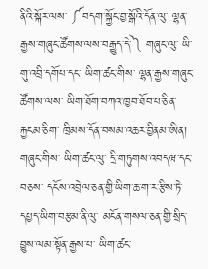ནིའི་སྐོར་ལས་ ༼བདག་སྐྱོང་བྱ་སྒོའི་དོན་ལུ་ ལྷན་རྒྱས་གཞུང་ཚོགས་ལས་བརྒྱུད་དེ་༽ གཞུང་ལུ་ ཡི་གུ་འབྲི་དགོཔ་དང་ ཡིག་ཚང་གིས་ ལྷན་རྒྱས་གཞུང་ཚོགས་ལས་ ཡིག་ཐོག་བཀའ་ཁྱབ་ཐོབ་པ་ཅིན་རྐྱངམ་ཅིག་ ཁྲིམས་དོན་བསམ་འཆར་བྱིནམ་ཨིན།
གཞུང་གིས་ ཡིག་ཚང་ལུ་ དྲི་གཏུགས་འབདཝ་དང་བཅས་ དངོས་འབྲེལ་ཅན་གྱི་ཡིག་ཆ་ག་ར་རྩིས་ཏེ་ དཔྱད་ཡིག་བརྩམ་ནི་ལུ་ མངོན་གསལ་ཅན་གྱི་སྲིད་བྱུས་ལམ་སྟོན་རྒྱས་པ་ ཡིག་ཚང་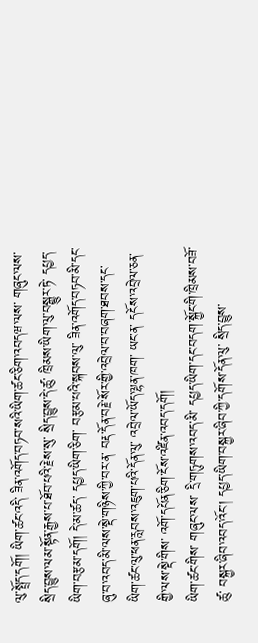ལུ་སྤྲོད་དགོ། ཡིག་ཚང་འདི་ ཟིན་འགོད་བཏབ་སའི་ཡིག་ཚང་ཅིག་འབདཝ་ལས་ གཞུང་ལས་ སྲིད་བྱུས་ལམ་སྟོན་རྒྱས་པ་ཐོབ་པའི་རྗེས་སུ་ སྲིད་བྱུས་དེ་ཚུ་ ཁྲིམས་ཡིག་ལུ་བསྒྱུར་ཏེ་ དཔྱད་ཡིག་བརྩམ་དགོ། དེ་མ་ཚད་ དཔྱད་ཡིག་ཅིག་ བརྩམ་པའི་སྐབས་ལུ་ ཟིན་འགོད་བཏབ་མི་དང་ ཞུ་བ་འབད་མི་ལས་སྡེ་གཉིས་ཀྱི་བར་ན་ བརྡ་དོན་བརྗེ་སོར་གྱི་འབྲེལ་བ་བཞག་ཐབས་དང་ ཡིག་ཚང་ལུ་ཕན་རླབས་འཇུག་པའི་དོན་ལུ་ འབྲེལ་ཡོད་ལྷན་ཁག་ ཡང་ན་ དངོས་འབྲེལ་ཅན་གྱི་ལས་སྡེ་གིས་ འགོ་དཔོན་ཅིག་ངོས་འཛིན་འབད་དགོ།
ཡིག་ཚང་གིས་ གཞུང་ལས་ དྲི་གཏུགས་འབད་མི་ དཔྱད་ཡིག་དང་བདག་སྐྱོང་གི་ཁྲིམས་བཟོ་ཚུ་ བསྐྱར་ཞིབ་འབད་འོང་། དཔྱད་ཡིག་བསྐྱར་ཞིབ་ཀྱི་དགོས་དོན་ལུ་ སྲིད་བྱུས་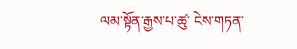ལམ་སྟོན་རྒྱས་པ་ཚུ་ ངེས་གཏན་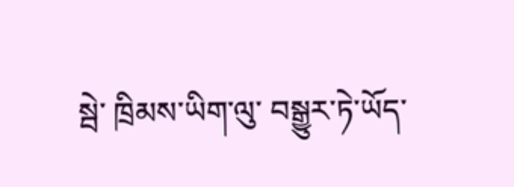སྦེ་ ཁྲིམས་ཡིག་ལུ་ བསྒྱུར་ཏེ་ཡོད་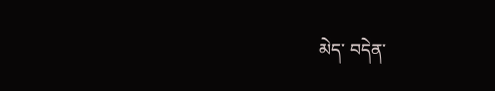མེད་ བདེན་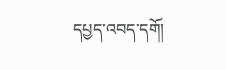དཔྱད་འབད་དགོ།